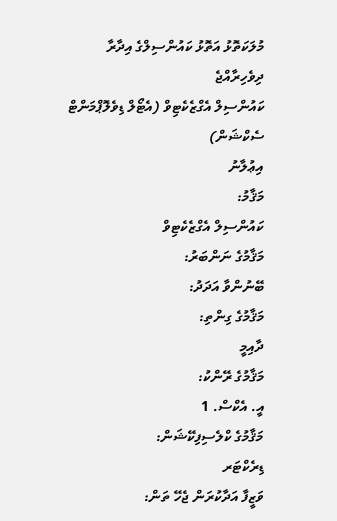މުލަކަތޮޅު އަތޮޅު ކައުންސިލްގެ އިދާރާ
ދިވެހިރާއްޖެ
ކައުންސިލް އެގްޒެކެޓިވް (އެޓޯލް ޑިވެލޮޕްމަންޓް ސެކްޝަން)
އިޢުލާނު
މަޤާމު:
ކައުންސިލް އެގްޒެކެޓިވް
މަޤާމުގެ ނަންބަރު:
ބޭނުންވާ އަދަދު:
މަޤާމުގެ ގިންތި:
ދާއިމީ
މަޤާމުގެ ރޭންކު:
އީ. އެކްސް. 1
މަޤާމުގެ ކްލެސިފިކޭޝަން:
ޑިރެކްޓަރ
ވަޒީފާ އަދާކުރަން ޖެހޭ ތަން: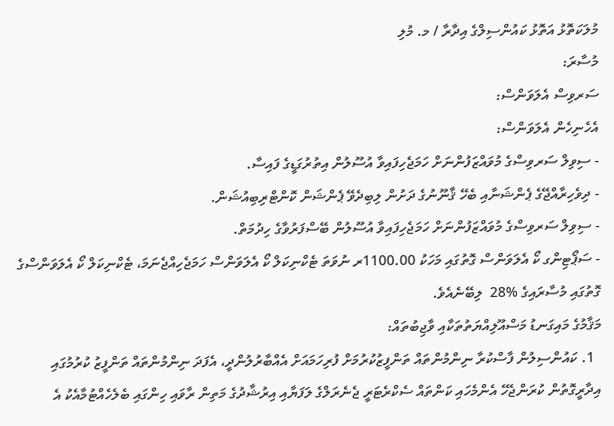މުލަކަތޮޅު އަތޮޅު ކައުންސިލްގެ އިދާރާ / މ. މުލި
މުސާރަ:
ސަރވިސް އެލަވަންސް:
އެހެނިހެން އެލަވަންސް:
- ސިވިލް ސަރވިސްގެ މުވައްޒަފުންނަށް ހަމަޖެހިފައިވާ އުސޫލުން އިތުރުގަޑީގެ ފައިސާ.
- ދިވެހިރާއްޖޭގެ ޕެންޝަނާއި ބެހޭ ޤާނޫނުގެ ދަށުން ލިބިދެވޭ ޕެންޝަން ކޮންޓްރިބިއުޝަން.
- ސިވިލް ސަރވިސްގެ މުވައްޒަފުންނަށް ހަމަޖެހިފައިވާ އުސޫލުން ބޭސްފަރުވާގެ ހިދުމަތް.
- ސަޕޯޓިންގ ކޯ އެލަވަންސް ގޮތުގައި މަހަކު 1100.00ރ ނުވަތަ ޓެކްނިކަލް ކޯ އެލަވަންސް ހަމަޖެހިއްޖެނަމަ، ޓެކްނިކަލް ކޯ އެލަވަންސްގެ ގޮތުގައި މުސާރައިގެ %28  ލިބޭނެއެވެ.
މަޤާމުގެ މައިގަނޑު މަސްއޫލިއްޔަތުތަކާއި ވާޖިބުތައް:
  1. ކައުންސިލުން ފާސްކުރާ ނިންމުންތައް ތަންފީޒުކުރުމަށް ފުރިހަމައަށް އެއްބާރުލުންދީ، އެފަދަ ނިންމުންތައް ތަންފީޒު ކުރުމުގައި އިދާރީގޮތުން ކުރަންޖެހޭ އެންމެހައި ކަންތައް ސެކްރެޓަރީ ޖެނެރަލްގެ ލަފަޔާއި އިރުޝާދުގެ މަތިން ރާވައި ހިންގައި ބެލެހެއްޓުމާއެކު އެ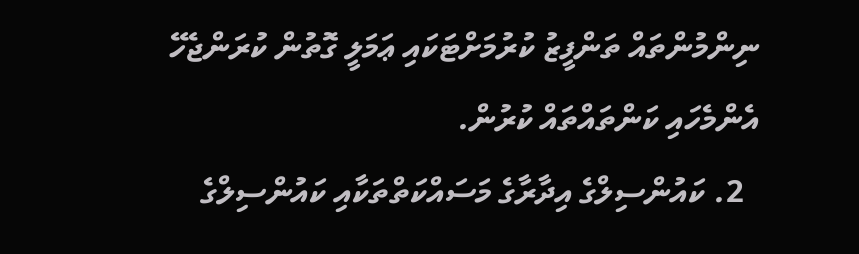ނިންމުންތައް ތަންފީޒު ކުރުމަށްޓަކައި ޢަމަލީ ގޮތުން ކުރަންޖެހޭ އެންމެހައި ކަންތައްތައް ކުރުން.
  2. ކައުންސިލްގެ އިދާރާގެ މަސައްކަތްތަކާއި ކައުންސިލްގެ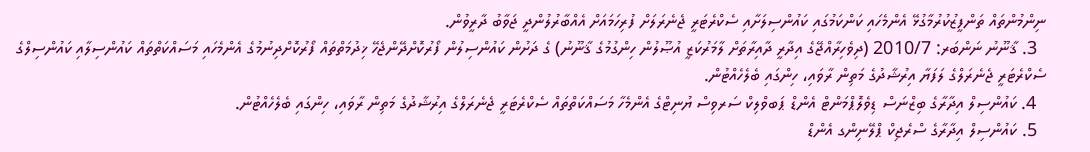ނިންމުންތައް ތަންފީޒުކުރުމާގުޅޭ އެންމެހައި ކަންކަމުގައި ކައުންސިލަށާއި ސެކްރެޓަރީ ޖެނެރަލަށް ފުރިހަމައަށް އެއްބާރުލުންދީ ޖަވާބު ދާރީވުން.
  3. ޤާނޫނު ނަންބަރ: 2010/7 (ދިވެހިރާއްޖޭގެ އިދާރީ ދާއިރާތަށް ލާމަރުކަޒީ އުޞޫލުން ހިންގުމުގެ ޤާނޫނު) ގެ ދަށުން ކައުންސިލުން ފޯރުކޮށްދޭންޖެހޭ ޚިދުމަތްތައް ފޯރުކޮށްދިނުމުގެ އެންމެހައި މަސައްކަތްތައް ކައުންސިލާއި ކައުންސިލްގެ ސެކްރެޓަރީ ޖެނެރަލްގެ ލަފަޔާ އިރުޝާދުގެ މަތިން ރާވައި، ހިންގައި ބެލެހެއްޓުން.
  4. ކައުންސިލް އިދާރާގެ ބިޒްނަސް ޑިވެލޮޕްމަންޓް އެންޑް ޕަބވްލިކް ސަރވިސް ޔުނިޓްގެ އެންމެހާ މަސައްކަތްތައް ސެކްރެޓަރީ ޖެނެރަލްގެ އިރުޝާދުގެ މަތިން ރާވައި، ހިންގައި ބެލެހެއްޓުން.
  5. ކައުންސިލް އިދާރާގެ ސްރެޖިކް ޕްލޭނިންގ އެންޑް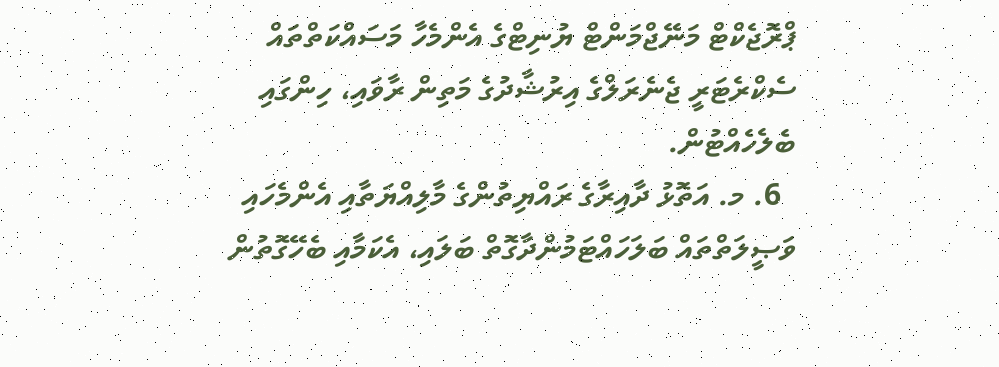ޕްރޮޖެކްޓް މަނޭޖްމަންޓް ޔުނިޓްގެ އެންމެހާ މަސައްކަތްތައް ސެކްރެޓަރީ ޖެނެރަލްގެ އިރުޝާދުގެ މަތިން ރާވައި، ހިންގައި ބެލެހެއްޓުން.
  6. މ. އަތޮޅު ދާއިރާގެ ރައްޔިތުންގެ މާލިއްޔަތާއި އެންމެހައި ވަޞީލަތްތައް ބަލަހައްޓަމުންދާގޮތް ބަލައި، އެކަމާއި ބެހޭގޮތުން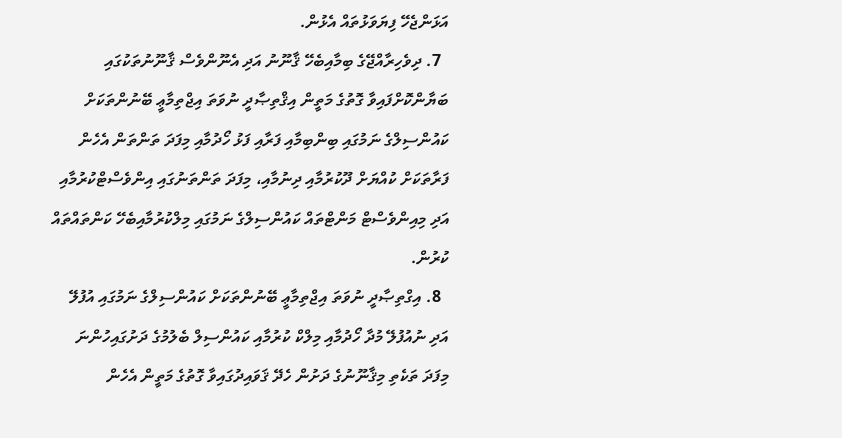އަޅަންޖެހޭ ފިޔަވަޅުތައް އެޅުން.
  7. ދިވެހިރާއްޖޭގެ ބިމާއިބެހޭ ޤާނޫނު އަދި އެނޫންވެސް ޤާނޫނުތަކުގައި ބަޔާންކޮށްފައިވާ ގޮތުގެ މަތީން އިޤްތިޞާދީ ނުވަތަ އިޖްތިމާޢީ ބޭނުންތަކަށް ކައުންސިލްގެ ނަމުގައި ބިންބިމާއި ފަރާއި ފަޅު ހޯދުމާއި މިފަދަ ތަންތަން އެހެން ފަރާތަކަށް ކުއްޔަށް ދޫކުރުމާއި ދިނުމާއި، މިފަދަ ތަންތަނުގައި އިންވެސްޓްކުރުމާއި އަދި މިއިންވެސްޓް މަންޓްތައް ކައުންސިލްގެ ނަމުގައި މިލްކުރުމާއިބެހޭ ކަންތައްތައް ކުރުން.
  8. އިގްތިޞާދީ ނުވަތަ އިޖްތިމާޢީ ބޭނުންތަކަށް ކައުންސިލްގެ ނަމުގައި އުފުލޭ އަދި ނުއުފުލޭ މުދާ ހޯދުމާއި މިލްކް ކުރުމާއި ކައުންސިލް ބެލުމުގެ ދަށުގައިހުންނަ މިފަދަ ތަކެތި މިޤާނޫނުގެ ދަށުން ހެދޭ ޤަވައިދުގައިވާ ގޮތުގެ މަތީން އެހެން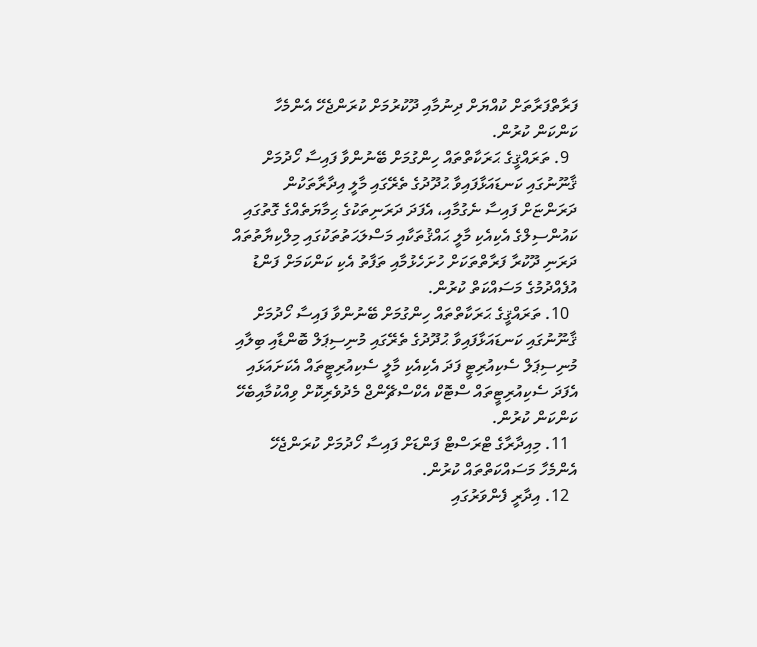ފަރާތްފަރާތަށް ކުއްޔަށް ދިނުމާއި ދޫކުރުމަށް ކުރަންޖެހޭ އެންމެހާ ކަންކަން ކުރުން.
  9. ތަރައްޤީގެ ޙަރަކާތްތައް ހިންގުމަށް ބޭނުންވާ ފައިސާ ހޯދުމަށް ޤާނޫނުގައި ކަނޑައަޅާފައިވާ ޙުދޫދުގެ ތެރޭގައި މާލީ އިދާރާތަކުން ދަރަންޏަށް ފައިސާ ނެގުމާއި، އެފަދަ ދަރަނިތަކުގެ ޙިމާޔަތެއްގެ ގޮތުގައި ކައުންސިލްގެ އެކިއެކި މާލީ ޙައްޤުތަކާއި މަސްލަޙަތުތަކުގައި މިލްކިޔާތުތައް ދަރަނި ދޫކުރާ ފަރާތްތަކަށް ހުށަހެޅުމާއި ތަފާތު އެކި ކަންކަމަށް ފަންޑު އުފެއްދުމުގެ މަސައްކަތް ކުރުން.
  10. ތަރައްޤީގެ ޙަރަކާތްތައް ހިންގުމަށް ބޭނުންވާ ފައިސާ ހޯދުމަށް ޤާނޫނުގައި ކަނޑައަޅާފައިވާ ޙުދޫދުގެ ތެރޭގައި މުނިސިޕަލް ބޮންޑާއި ބިލާއި މުނިސިޕަލް ސެކިއުރިޓީ ފަދަ އެކިއެކި މާލީ ސެކިއުރިޓީތައް އެކަށައަޅައި އެފަދަ ސެކިއުރިޓީތައް ސްޓޮކް އެކްސްޗޭންޖް މެދުވެރިކޮށް ވިއްކުމާއިބެހޭ ކަންކަން ކުރުން.
  11. މިއިދާރާގެ ޓްރަސްޓް ފަންޑަށް ފައިސާ ހޯދުމަށް ކުރަންޖެހޭ އެންމެހާ މަސައްކަތްތައް ކުރުން.
  12. އިދާރީ ފެންވަރުގައި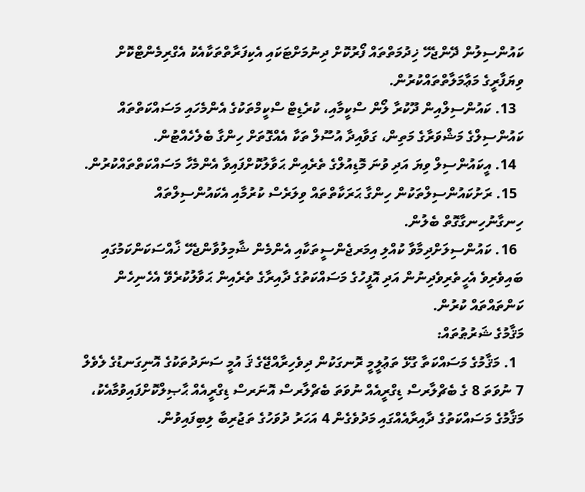ކައުންސިލުން ދޭންޖެހޭ ޚިދުމަތްތައް ފޯރުކޮށް ދިނުމަށްޓަކައި އެކިފަރާތްތަކާއެކު އެގްރިމެންޓްކޮށް ވިޔަފާރީގެ މަޢާމަލާތްތައްކުރުން.
  13. ކައުންސިލްއިން ދޫކުރާ ލޯން ސްކީމާއި، ކުރެޑިޓް ސްކީމްތަކުގެ އެންމެހައި މަސައްކަތްތައް ކައުންސިލްގެ މަޝްވަރާގެ މަތިން، ގަވާއިދާ އުސޫލް ތަކާ އެއްގޮތަށް ހިންގާ ބެލެހެއްޓުން.
  14. އީކައުންސިލް ވިޔަ އަދި ވުނަ މޮޑިއުލްގެ ތެރެއިން ޙަވާލުކޮށްފައިވާ އެންމެހާ މަސައްކަތްތައްކުރުން.
  15. ރަށުކައުންސިލްތަކުން ހިންގާ ޙަރަކާތްތައް ވިލަރެސް ކުރުމާއި އެކައުންސިލްތައް ހިނގާނުހިނގާގޮތް ބެލުން.
  16. ކައުންސިލަށްދިމާވާ ކުއްލި އިމަރޖެންސީތަކާއި އެންމެން ޝާމިލުވާންޖެހޭ ޚާއްސަކަންކަމުގައި ބައިވެރިވެ އެހީތެރިވެދިނުން އަދި އޮފީހުގެ މަސައްކަތުގެ ދާއިރާގެ ތެރެއިން ޙަވާލުކުރެވޭ އެހެނިހެން ކަންތައްތައް ކުރުން.
މަޤާމުގެ ޝަރުޠުތައް:
  1. މަޤާމުގެ މަސައްކަތާ ގުޅޭ ތަޢުލީމީ ރޮނގަކުން ދިވެހިރާއްޖޭގެ ޤަ އުމީ ސަނަދުތަކުގެ އޮނިގަނޑުގެ ލެވެލް 7 ނުވަތަ 8 ގެ ބެޗްލާރސް ޑިގްރީއެއް ނުވަތަ ބެޗްލާރސް އޮނަރސް ޑިގްރީއެއް ޙާޞިލްކޮށްފައިވުމާއެކު، މަޤާމުގެ މަސައްކަތުގެ ދާއިރާއެއްގައި މަދުވެގެން 4 އަހަރު ދުވަހުގެ ތަޖުރިބާ ލިބިފައިވުން.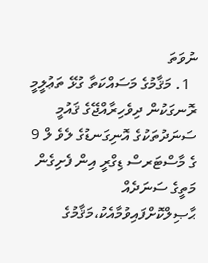ނުވަތަ
  1. މަޤާމުގެ މަސައްކަތާ ގުޅޭ ތަޢުލީމީ ރޮނގަކުން ދިވެހިރާއްޖޭގެ ޤައުމީ ސަނަދުތަކުގެ އޮނިގަނޑުގެ ލެވެ ލް 9 ގެ މާސްޓަރސް ޑިގްރީ އިން ފެށިގެން މަތީގެ ސަނަދެއް ޙާޞިލްކޮށްފައިވުމާއެކު،މަޤާމުގެ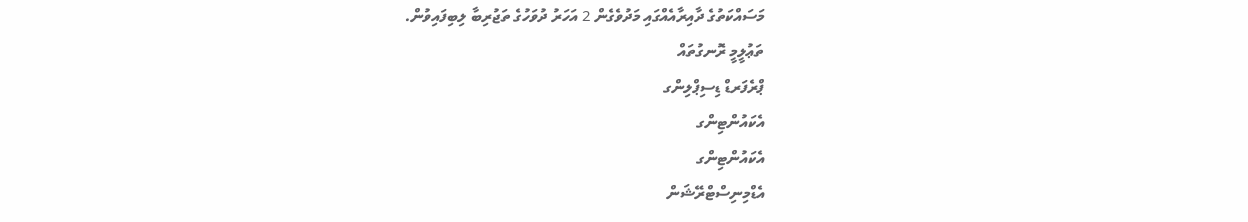މަސައްކަތުގެ ދާއިރާއެއްގައި މަދުވެގެން 2 އަހަރު ދުވަހުގެ ތަޖުރިބާ ލިބިފައިވުން.
ތަޢުލީމީ ރޮނގުތައް
ޕްރެފަރޑް ޑިސިޕްލިންގ
އެކައުންޓިންގ
އެކައުންޓިންގ
އެޑްމިނިސްޓްރޭޝަން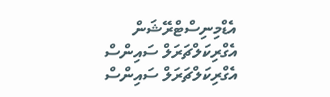އެޑްމިނިސްޓްރޭޝަން
އެގްރިކަލްޗަރަލް ސައިންސް
އެގްރިކަލްޗަރަލް ސައިންސް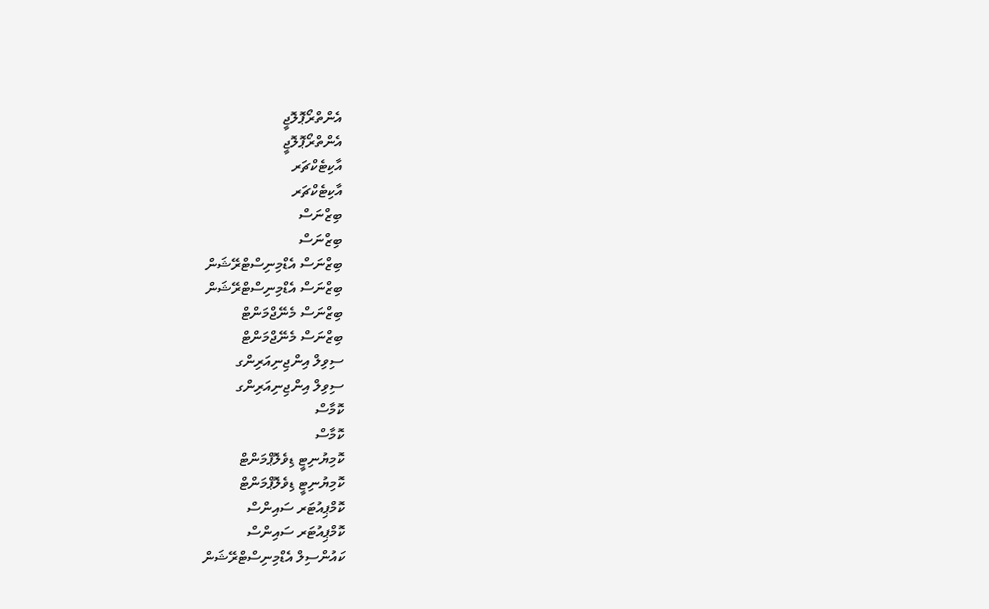އެންތްރޯޕޮލޮޖީ
އެންތްރޯޕޮލޮޖީ
އާކިޓެކްޗަރ
އާކިޓެކްޗަރ
ބިޒްނަސް
ބިޒްނަސް
ބިޒްނަސް އެޑްމިނިސްޓްރޭޝަން
ބިޒްނަސް އެޑްމިނިސްޓްރޭޝަން
ބިޒްނަސް މެނޭޖްމަންޓް
ބިޒްނަސް މެނޭޖްމަންޓް
ސިވިލް އިންޖިނިއަރިންގ
ސިވިލް އިންޖިނިއަރިންގ
ކޮމާސް
ކޮމާސް
ކޮމިޔުނިޓީ ޑިވެލޮޕްމަންޓް
ކޮމިޔުނިޓީ ޑިވެލޮޕްމަންޓް
ކޮމްޕިއުޓަރ ސައިންސް
ކޮމްޕިއުޓަރ ސައިންސް
ކައުންސިލް އެޑްމިނިސްޓްރޭޝަން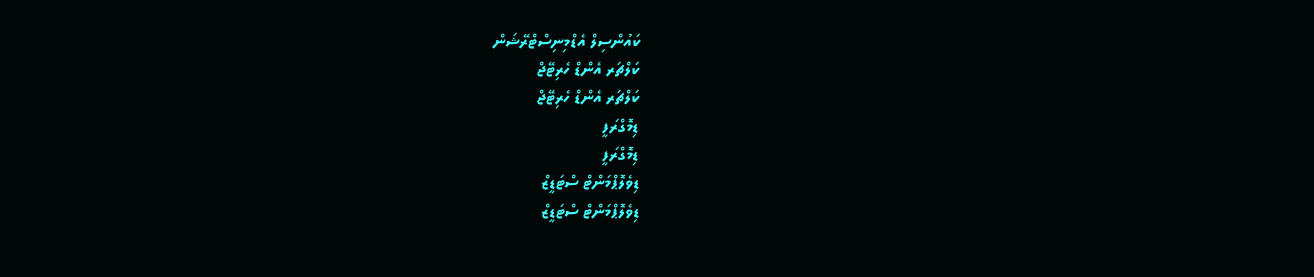ކައުންސިލް އެޑްމިނިސްޓްރޭޝަން
ކަލްޗަރ އެންޑް ހެރިޓޭޖް
ކަލްޗަރ އެންޑް ހެރިޓޭޖް
ޑިމޮގްރަފީ
ޑިމޮގްރަފީ
ޑިވެލޮޕްމަންޓް ސްޓަޑީޒް
ޑިވެލޮޕްމަންޓް ސްޓަޑީޒް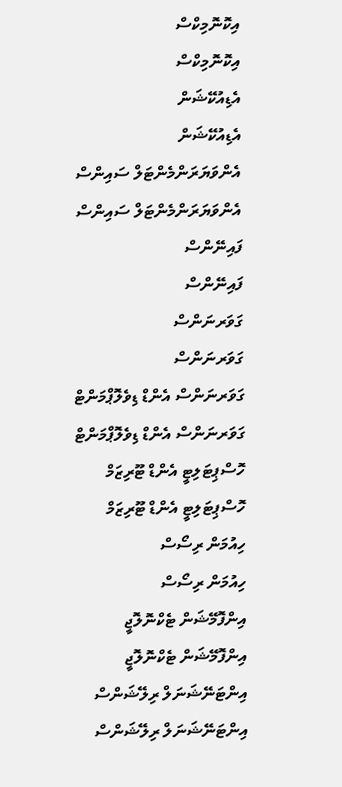އިކޮނޮމިކްސް
އިކޮނޮމިކްސް
އެޑިއުކޭޝަން
އެޑިއުކޭޝަން
އެންވަޔަރަންމެންޓަލް ސައިންސް
އެންވަޔަރަންމެންޓަލް ސައިންސް
ފައިނޭންސް
ފައިނޭންސް
ގަވަރނަންސް
ގަވަރނަންސް
ގަވަރނަންސް އެންޑް ޑިވެލޮޕްމަންޓް
ގަވަރނަންސް އެންޑް ޑިވެލޮޕްމަންޓް
ހޮސްޕިޓަލިޓީ އެންޑް ޓޫރިޒަމް
ހޮސްޕިޓަލިޓީ އެންޑް ޓޫރިޒަމް
ހިއުމަން ރިސޯސް
ހިއުމަން ރިސޯސް
އިންފޮމޭޝަން ޓެކްނޮލޮޖީ
އިންފޮމޭޝަން ޓެކްނޮލޮޖީ
އިންޓަނޭޝަނަލް ރިލޭޝަންސް
އިންޓަނޭޝަނަލް ރިލޭޝަންސް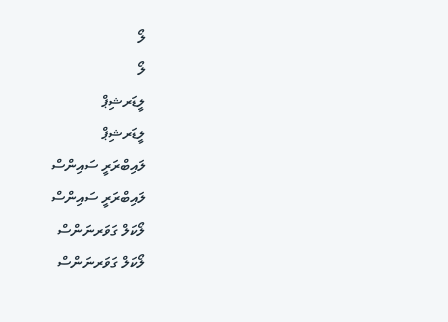ލޯ
ލޯ
ލީޑަރޝިޕް
ލީޑަރޝިޕް
ލައިބްރަރީ ސައިންސް
ލައިބްރަރީ ސައިންސް
ލޯކަލް ގަވަރނަންސް
ލޯކަލް ގަވަރނަންސް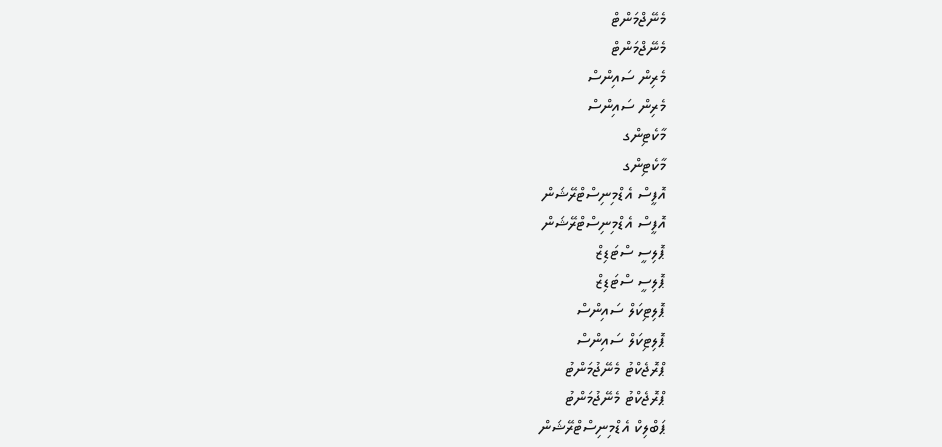މެނޭޖްމަންޓް
މެނޭޖްމަންޓް
މެރިން ސައިންސް
މެރިން ސައިންސް
މާކެޓިންގ
މާކެޓިންގ
އޮފީސް އެޑްމިނިސްޓްރޭޝަން
އޮފީސް އެޑްމިނިސްޓްރޭޝަން
ޕޮލިސީ ސްޓަޑިޒް
ޕޮލިސީ ސްޓަޑިޒް
ޕޮލިޓިކަލް ސައިންސް
ޕޮލިޓިކަލް ސައިންސް
ޕްރޮޖެކްޓު މެނޭޖުމަންޓު
ޕްރޮޖެކްޓު މެނޭޖުމަންޓު
ޕަބްލިކް އެޑްމިނިސްޓްރޭޝަން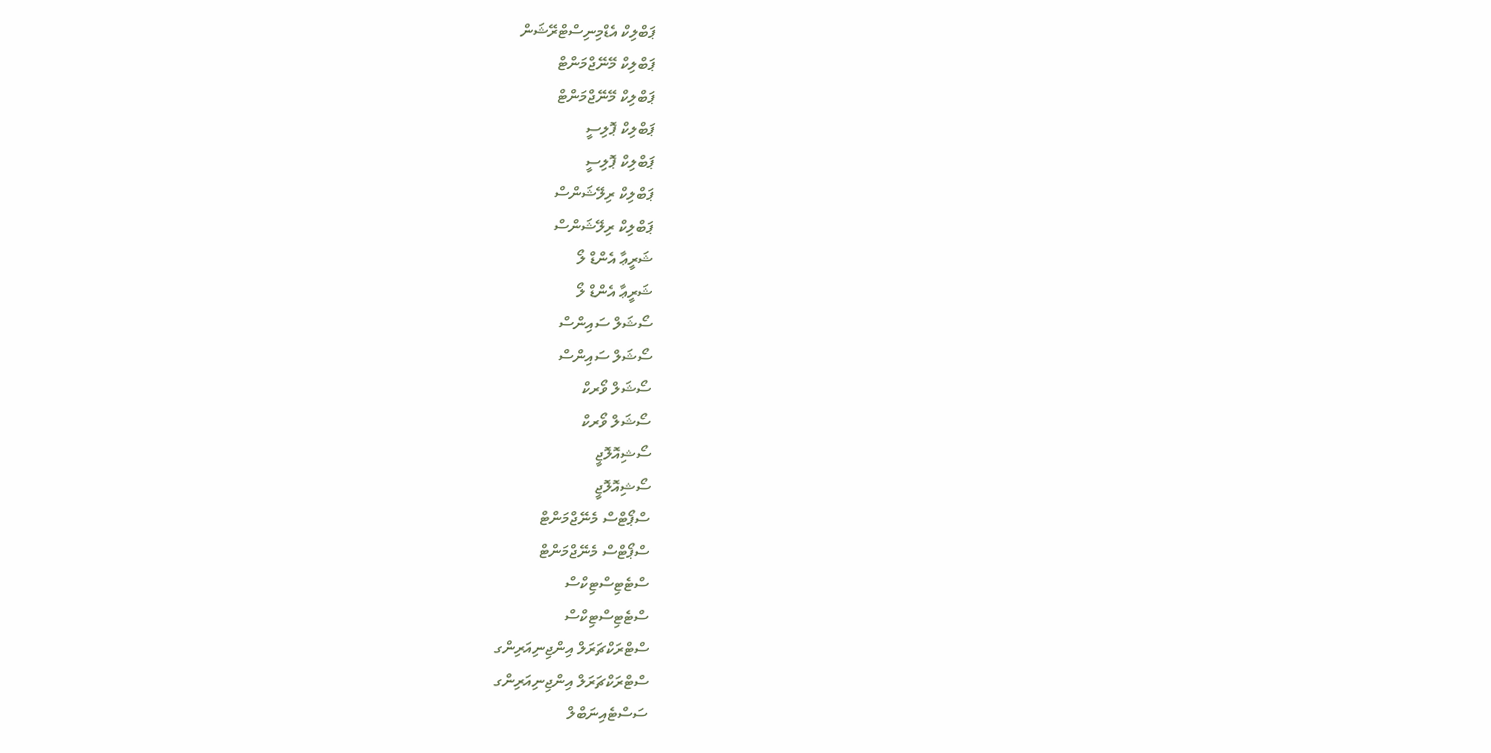ޕަބްލިކް އެޑްމިނިސްޓްރޭޝަން
ޕަބްލިކް މޭނޭޖްމަންޓް
ޕަބްލިކް މޭނޭޖްމަންޓް
ޕަބްލިކް ޕޮލިސީ
ޕަބްލިކް ޕޮލިސީ
ޕަބްލިކް ރިލޭޝަންސް
ޕަބްލިކް ރިލޭޝަންސް
ޝަރީޢާ އެންޑް ލޯ
ޝަރީޢާ އެންޑް ލޯ
ސޯޝަލް ސައިންސް
ސޯޝަލް ސައިންސް
ސޯޝަލް ވޯރކް
ސޯޝަލް ވޯރކް
ސޯޝިއޮލޮޖީ
ސޯޝިއޮލޮޖީ
ސްޕޯޓްސް މެނޭޖްމަންޓް
ސްޕޯޓްސް މެނޭޖްމަންޓް
ސްޓެޓިސްޓިކްސް
ސްޓެޓިސްޓިކްސް
ސްޓްރަކްޗަރަލް އިންޖިނިއަރިންގ
ސްޓްރަކްޗަރަލް އިންޖިނިއަރިންގ
ސަސްޓެއިނަބްލް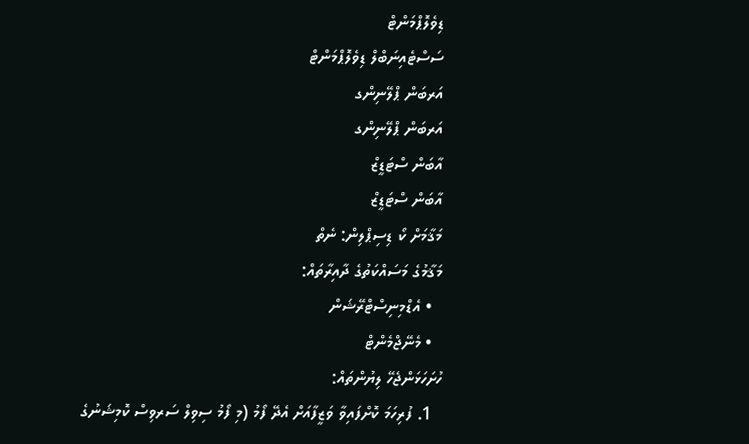ޑިވެލޮޕްމަންޓް
ސަސްޓެއިނަބްލް ޑިވެލޮޕްމަންޓް
އަރބަން ޕްލޭނިންގ
އަރބަން ޕްލޭނިންގ
އާބަން ސްޓަޑީޒް
އާބަން ސްޓަޑީޒް
މަޤާމަށް ކޯ ޑިސިޕްލިން: ނެތް
މަޤާމުގެ މަސައްކަތުގެ ދާއިރާތައް:
  • އެޑްމިނިސްޓްރޭޝަން
  • މެނޭޖްމެންޓް
ހުށަހަޅަންޖެހޭ ލިޔުންތައް:
  1. ފުރިހަމަ ކޮށްފައިވާ ވަޒީފާއަށް އެދޭ ފޯމު (މި ފޯމު ސިވިލް ސަރވިސް ކޮމިޝަނުގެ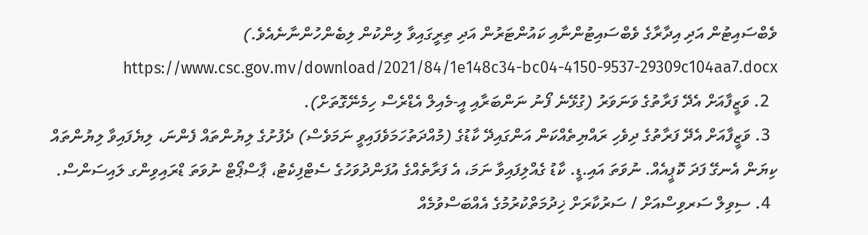ވެބްސައިޓުން އަދި އިދާރާގެ ވެބްސައިޓުންނާއި ކައުންޓަރުން އަދި ތިރީގައިވާ ލިންކުން ލިބެންހުންނާނެއެވެ.)  https://www.csc.gov.mv/download/2021/84/1e148c34-bc04-4150-9537-29309c104aa7.docx
  2. ވަޒީފާއަށް އެދޭ ފަރާތުގެ ވަނަވަރު (ގުޅޭނެ ފޯނު ނަންބަރާއި އީ-މެއިލް އެޑްރެސް ހިމެނޭގޮތަށް).
  3. ވަޒީފާއަށް އެދޭ ފަރާތުގެ ދިވެހި ރައްޔިތެއްކަން އަންގައިދޭ ކާޑުގެ (މުއްދަތުހަމަވެފައިވީ ނަމަވެސް) ދެފުށުގެ ލިޔުންތައް ފެންނަ، ލިޔެފައިވާ ލިޔުންތައް ކިޔަން އެނގޭ ފަދަ ކޮޕީއެއް. ނުވަތަ އައި.ޑީ. ކާޑު ގެއްލިފައިވާ ނަމަ، އެ ފަރާތެއްގެ އުފަންދުވަހުގެ ސެޓްފިކެޓު، ޕާސްޕޯޓް ނުވަތަ ޑްރައިވިންގ ލައިސަންސް.
  4. ސިވިލް ސަރވިސްއަށް / ސަރުކާރަށް ޚިދުމަތްކުރުމުގެ އެއްބަސްވުމެއް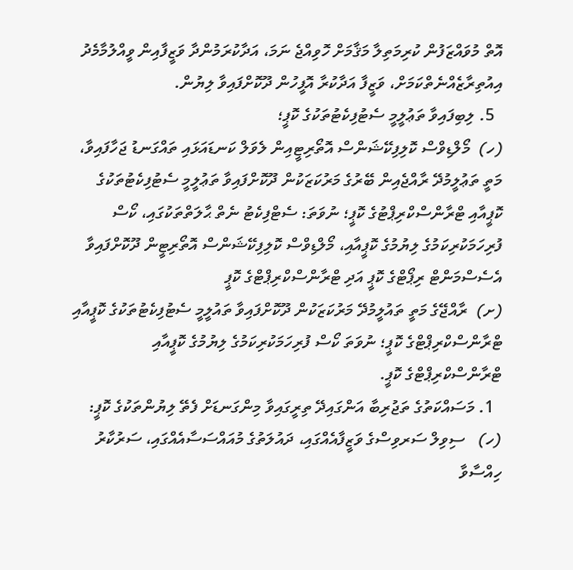އޮތް މުވައްޒަފުން ކުރިމަތިލާ މަޤާމަށް ހޮވިއްޖެ ނަމަ، އަދާކުރަމުންދާ ވަޒީފާއިން ވީއްލުމާމެދު އިއުތިރާޒެއްނެތްކަމަށް، ވަޒީފާ އަދާކުރާ އޮފީހުން ދޫކޮށްފައިވާ ލިޔުން.
  5. ލިބިފައިވާ ތަޢުލީމީ ސެޓުފިކެޓުތަކުގެ ކޮޕީ؛
(ހ)  މޯލްޑިވްސް ކޮލިފިކޭޝަންސް އޮތޯރިޓީއިން ލެވަލް ކަނޑައަޅައި ތައްގަނޑު ޖަހާފައިވާ، މަތީ ތަޢުލީމުދޭ ރާއްޖެއިން ބޭރުގެ މަރުކަޒަކުން ދޫކޮށްފައިވާ ތަޢުލީމީ ސެޓުފިކެޓުތަކުގެ ކޮޕީއާއި ޓްރާންސްކްރިޕްޓުގެ ކޮޕީ؛ ނުވަތަ: ސެޓްފިކެޓު ނެތް ޙާލަތްތަކުގައި، ކޯސް ފުރިހަމަކުރިކަމުގެ ލިޔުމުގެ ކޮޕީއާއި، މޯލްޑިވްސް ކޮލިފިކޭޝަންސް އޮތޯރިޓީން ދޫކޮށްފައިވާ އެސެސްމަންޓް ރިޕޯޓްގެ ކޮޕީ އަދި ޓްރާންސްކްރިޕްޓްގެ ކޮޕީ
(ށ)  ރާއްޖޭގެ މަތީ ތައުލީމުދޭ މަރުކަޒަކުން ދޫކޮށްފައިވާ ތައުލީމީ ސެޓުފިކެޓުތަކުގެ ކޮޕީއާއި ޓްރާންސްކްރިޕްޓްގެ ކޮޕީ؛ ނުވަތަ ކޯސް ފުރިހަމަކުރިކަމުގެ ލިޔުމުގެ ކޮޕީއާއި ޓްރާންސްކްރިޕްޓްގެ ކޮޕީ.
  1. މަސައްކަތުގެ ތަޖުރިބާ އަންގައިދޭ ތިރީގައިވާ މިންގަނޑަށް ފެތޭ ލިޔުންތަކުގެ ކޮޕީ:
(ހ)   ސިވިލް ސަރވިސްގެ ވަޒީފާއެއްގައި، ދައުލަތުގެ މުއައްސަސާއެއްގައި، ސަރުކާރު ހިއްސާވާ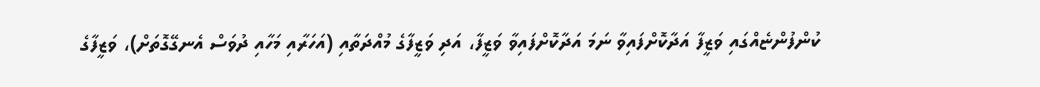ކުންފުންޏެއްގައި ވަޒީފާ އަދާކޮށްފައިވާ ނަމަ އަދާކޮށްފައިވާ ވަޒީފާ، އަދި ވަޒީފާގެ މުއްދަތާއި (އަހަރާއި މަހާއި ދުވަސް އެނގޭގޮތަށް)، ވަޒީފާގެ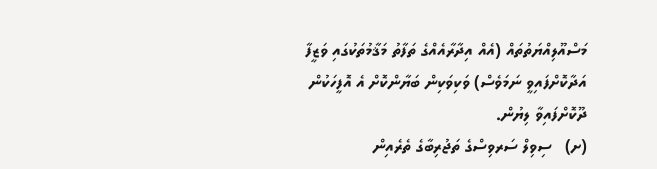މަސްއޫލިއްޔަތުތައް (އެއް އިދާރާއެއްގެ ތަފާތު މަޤާމުތަކުގައި ވަޒީފާ އަދާކޮށްފައިވީ ނަމަވެސް) ވަކިވަކިން ބަޔާންކޮށް އެ އޮފީހަކުން ދޫކޮށްފައިވާ ލިޔުން.
(ށ)   ސިވިލް ސަރވިސްގެ ތަޖުރިބާގެ ތެރެއިން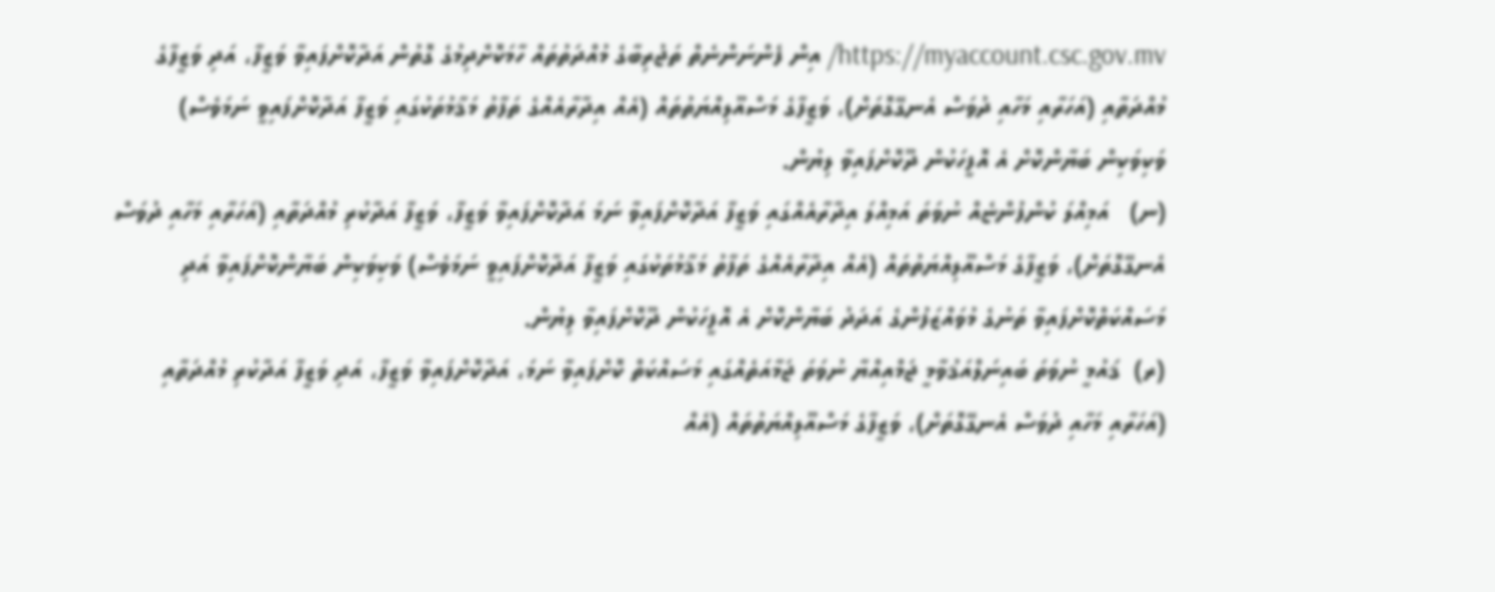https://myaccount.csc.gov.mv/ އިން ފެންނަންނެތް ތަޖުރިބާގެ މުއްދަތުތައް ހާމަކޮށްދިމުގެ ގޮތުން އަދާކޮށްފައިވާ ވަޒީފާ، އަދި ވަޒީފާގެ މުއްދަތާއި (އަހަރާއި މަހާއި ދުވަސް އެނގޭގޮތަށް)، ވަޒީފާގެ މަސްއޫލިއްޔަތުތައް (އެއް އިދާރާއެއްގެ ތަފާތު މަޤާމުތަކުގައި ވަޒީފާ އަދާކޮށްފައިވީ ނަމަވެސް) ވަކިވަކިން ބަޔާންކޮށް އެ އޮފީހަކުން ދޫކޮށްފައިވާ ލިޔުން.
(ނ)   އަމިއްލަ ކުންފުންޏެއް ނުވަތަ އަމިއްލަ އިދާރާއެއްގައި ވަޒީފާ އަދާކޮށްފައިވާ ނަމަ އަދާކޮށްފައިވާ ވަޒީފާ، ވަޒީފާ އަދާކުރި މުއްދަތާއި (އަހަރާއި މަހާއި ދުވަސް އެނގޭގޮތަށް)، ވަޒީފާގެ މަސްއޫލިއްޔަތުތައް (އެއް އިދާރާއެއްގެ ތަފާތު މަޤާމުތަކުގައި ވަޒީފާ އަދާކޮށްފައިވީ ނަމަވެސް) ވަކިވަކިން ބަޔާންކޮށްފައިވާ އަދި މަސައްކަތްކޮށްފައިވާ ތަނުގެ މުވައްޒަފުންގެ އަދަދު ބަޔާންކޮށް އެ އޮފީހަކުން ދޫކޮށްފައިވާ ލިޔުން.
(ރ)  ޤައުމީ ނުވަތަ ބައިނަލްއަޤުވާމީ ޖަމްއިއްޔާ ނުވަތަ ޖަމާއަތެއްގައި މަސައްކަތް ކޮށްފައިވާ ނަމަ، އަދާކޮށްފައިވާ ވަޒީފާ، އަދި ވަޒީފާ އަދާކުރި މުއްދަތާއި (އަހަރާއި މަހާއި ދުވަސް އެނގޭގޮތަށް)، ވަޒީފާގެ މަސްއޫލިއްޔަތުތައް (އެއް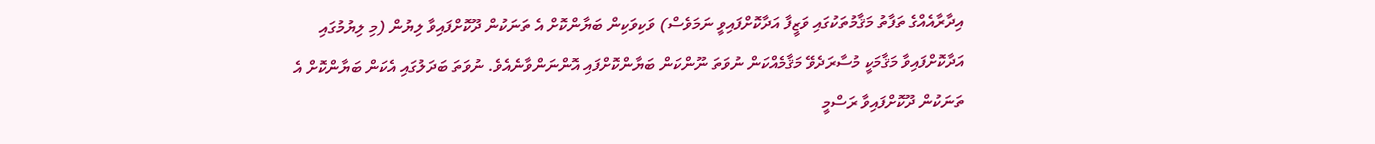އިދާރާއެއްގެ ތަފާތު މަޤާމުތަކުގައި ވަޒީފާ އަދާކޮށްފައިވީ ނަމަވެސް) ވަކިވަކިން ބަޔާންކޮށް އެ ތަނަކުން ދޫކޮށްފައިވާ ލިޔުން (މި ލިޔުމުގައި އަދާކޮށްފައިވާ މަޤާމަކީ މުސާރަދެވޭ މަޤާމެއްކަން ނުވަތަ ނޫންކަން ބަޔާންކޮށްފައި އޮންނަންވާނެއެވެ. ނުވަތަ ބަދަލުގައި އެކަން ބަޔާންކޮށް އެ ތަނަކުން ދޫކޮށްފައިވާ ރަސްމީ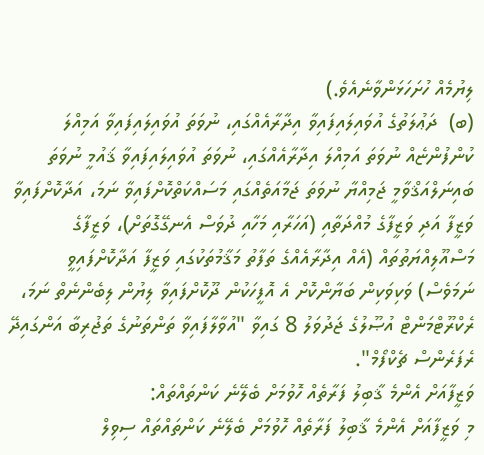ލިޔުމެއް ހުށަހަޅަންވާނެއެވެ.)
(ބ)  ދަޢުލަތުގެ އުވައިލައިފައިވާ އިދާރާއެއްގައި، ނުވަތަ އުވައިލައިފައިވާ އަމިއްލަ ކުންފުންޏެއް ނުވަތަ އަމިއްލަ އިދާރާއެއްގައި، ނުވަތަ އުވައިލައިފައިވާ ޤައުމީ ނުވަތަ ބައިނަލްއަޤްވާމީ ޖަމިއްޔާ ނުވަތަ ޖަމާއަތެއްގައި މަސައްކަތްކޮށްފައިވާ ނަމަ، އަދާކޮށްފައިވާ ވަޒީފާ އަދި ވަޒީފާގެ މުއްދަތާއި (އަހަރާއި މަހާއި ދުވަސް އެނގޭގޮތަށް)، ވަޒީފާގެ މަސްއޫލިއްޔަތުތައް (އެއް އިދާރާއެއްގެ ތަފާތު މަޤާމުތަކުގައި ވަޒީފާ އަދާކޮށްފައިވީ ނަމަވެސް) ވަކިވަކިން ބަޔާންކޮށް އެ އޮފީހަކުން ދޫކޮށްފައިވާ ލިޔުން ލިބެންނެތް ނަމަ، ރެކްރޫޓްމަންޓް އުޞޫލުގެ ޖަދުވަލު 8 ގައިވާ "އުވާލާފައިވާ ތަންތަނުގެ ތަޖުރިބާ އަންގައިދޭ ރެފަރެންސް ޗެކްފޯމް".
ވަޒީފާއަށް އެންމެ ޤާބިލު ފަރާތެއް ހޮވުމަށް ބެލޭނެ ކަންތައްތައް:
މި ވަޒީފާއަށް އެންމެ ޤާބިލު ފަރާތެއް ހޮވުމަށް ބެލޭނެ ކަންތައްތައް ސިވިލް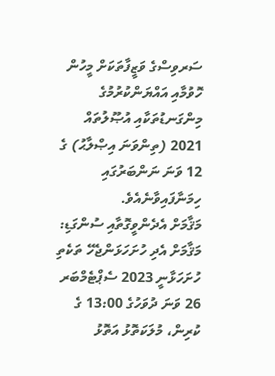ސަރވިސްގެ ވަޒީފާތަކަށް މީހުން ހޮވުމާއި އައްޔަންކުރުމުގެ މިންގަނޑުތަކާއި އުޞޫލުތައް 2021 (ތިންވަނަ އިޞްލާޙު) ގެ 12 ވަނަ ނަންބަރުގައި ހިމަނާފައިވާނެއެވެ.
މަޤާމަށް އެދެންވީގޮތާއި ސުންގަޑި:
މަޤާމަށް އެދި ހުށަހަޅަންޖެހޭ ތަކެތި ހުށަހަޅާނީ 2023 ސެޕްޓެމްބަރ 26 ވަނަ ދުވަހުގެ 13:00 ގެ ކުރިން، މުލަކަތޮޅު އަތޮޅު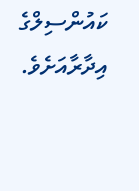ކައުންސިލްގެ އިދާރާއަށެވެ.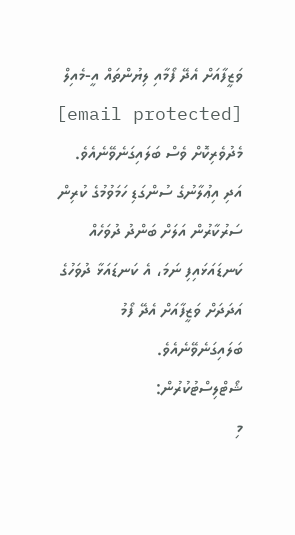ވަޒީފާއަށް އެދޭ ފޯމާއި ލިޔުންތައް އީ-މެއިލް [email protected] މެދުވެރިކޮށް ވެސް ބަލައިގަނެވޭނެއެވެ.
އަދި އިޢުލާނުގެ ސުންގަޑި ހަމަވުމުގެ ކުރިން ސަރުކާރުން އަލަށް ބަންދު ދުވަހެއް ކަނޑައަޅައިފި ނަމަ، އެ ކަނޑައަޅާ ދުވަހުގެ އަދަދަށް ވަޒީފާއަށް އެދޭ ފޯމު ބަލައިގަނެވޭނެއެވެ.
ޝޯޓްލިސްޓުކުރުން:
މި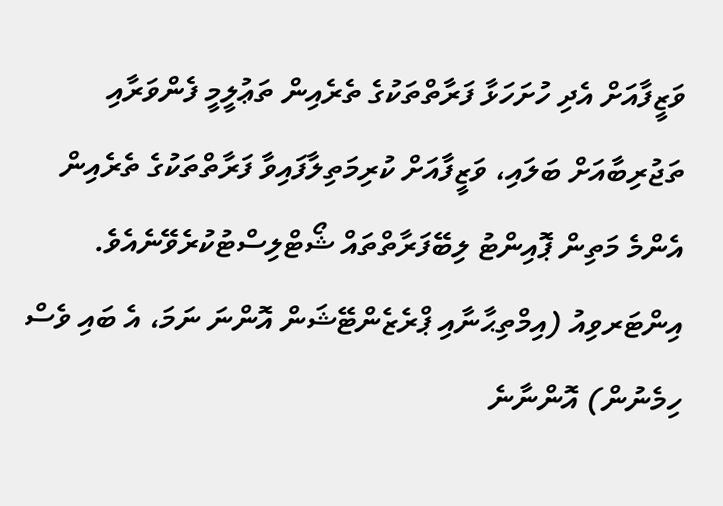ވަޒީފާއަށް އެދި ހުށަހަޅާ ފަރާތްތަކުގެ ތެރެއިން ތަޢުލީމީ ފެންވަރާއި ތަޖުރިބާއަށް ބަލައި، ވަޒީފާއަށް ކުރިމަތިލާފައިވާ ފަރާތްތަކުގެ ތެރެއިން އެންމެ މަތިން ޕޮއިންޓު ލިބޭފަރާތްތައް ޝޯޓްލިސްޓުކުރެވޭނެއެވެ.
އިންޓަރވިއު (އިމްތިޙާނާއި ޕްރެޒެންޓޭޝަން އޮންނަ ނަމަ، އެ ބައި ވެސް ހިމެނުން) އޮންނާނެ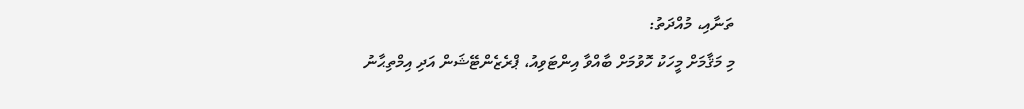ތަނާއި، މުއްދަތު:
މި މަޤާމަށް މީހަކު ހޮވުމަށް ބާއްވާ އިންޓަވިއު، ޕްރެޒެންޓޭޝަން އަދި އިމްތިޙާނު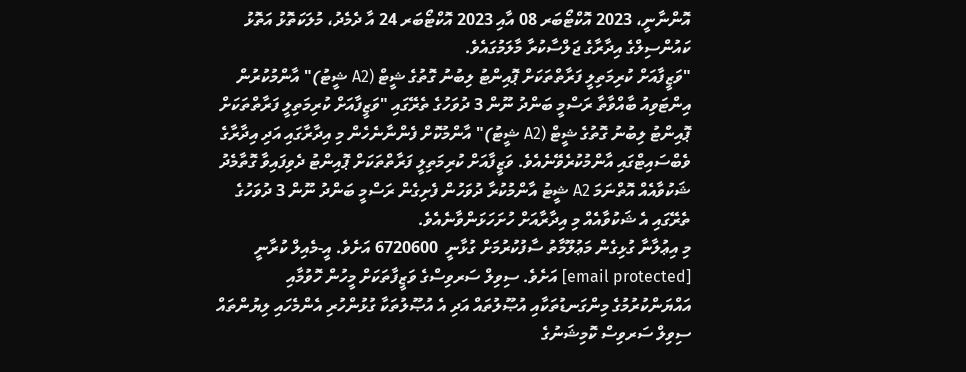އޮންނާނީ، 2023 އޮކްޓޯބަރ 08 އާއި 2023 އޮކްޓޯބަރ 24 އާ ދެމެދު، މުލަކަތޮޅު އަތޮޅު ކައުންސިލްގެ އިދާރާގެ ޖަލްސާކުރާ މާލަމުގައެވެ.
"ވަޒީފާއަށް ކުރިމަތިލީ ފަރާތްތަކަށް ޕޮއިންޓު ލިބުނު ގޮތުގެ ޝީޓް (A2 ޝީޓު)" އާންމުކުރުން
އިންޓަވިއު ބާއްވާތާ ރަސްމީ ބަންދު ނޫން 3 ދުވަހުގެ ތެރޭގައި "ވަޒީފާއަށް ކުރިމަތިލީ ފަރާތްތަކަށް ޕޮއިންޓު ލިބުނު ގޮތުގެ ޝީޓް (A2 ޝީޓު)" އާންމުކޮށް ފެންނާނެހެން މި އިދާރާގައި އަދި އިދާރާގެ ވެބްސައިޓްގައި އާންމުކުރެވޭނެއެވެ. ވަޒީފާއަށް ކުރިމަތިލީ ފަރާތްތަކަށް ޕޮއިންޓު ދެވިފައިވާ ގޮތާމެދު ޝަކުވާއެއް އޮތްނަމަ A2 ޝީޓު އާންމުކުރާ ދުވަހުން ފެށިގެން ރަސްމީ ބަންދު ނޫން 3 ދުވަހުގެ ތެރޭގައި އެ ޝަކުވާއެއް މި އިދާރާއަށް ހުށަހަޅަންވާނެއެވެ.
މި އިޢުލާނާ ގުޅިގެން މަޢުލޫމާތު ސާފުކުރުމަށް ގުޅާނީ  6720600 އަށެވެ. އީ-މެއިލް ކުރާނީ [email protected] އަށެވެ. ސިވިލް ސަރވިސްގެ ވަޒީފާތަކަށް މީހުން ހޮވުމާއި އައްޔަންކުރުމުގެ މިންގަނޑުތަކާއި އުޞޫލުތައް އަދި އެ އުޞޫލުތަކާ ގުޅުންހުރި އެންމެހައި ލިޔުންތައް ސިވިލް ސަރވިސް ކޮމިޝަނުގެ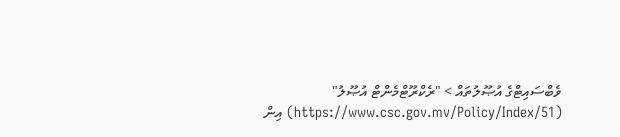ވެބްސައިޓްގެ އުޞޫލުތައް > "ރެކްރޫޓްމެންޓް އުޞޫލު" (https://www.csc.gov.mv/Policy/Index/51) އިން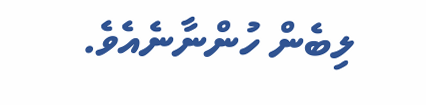ލިބެން ހުންނާނެއެވެ.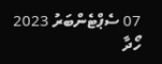07 ސެޕްޓެންބަރު 2023
ހޯދާ